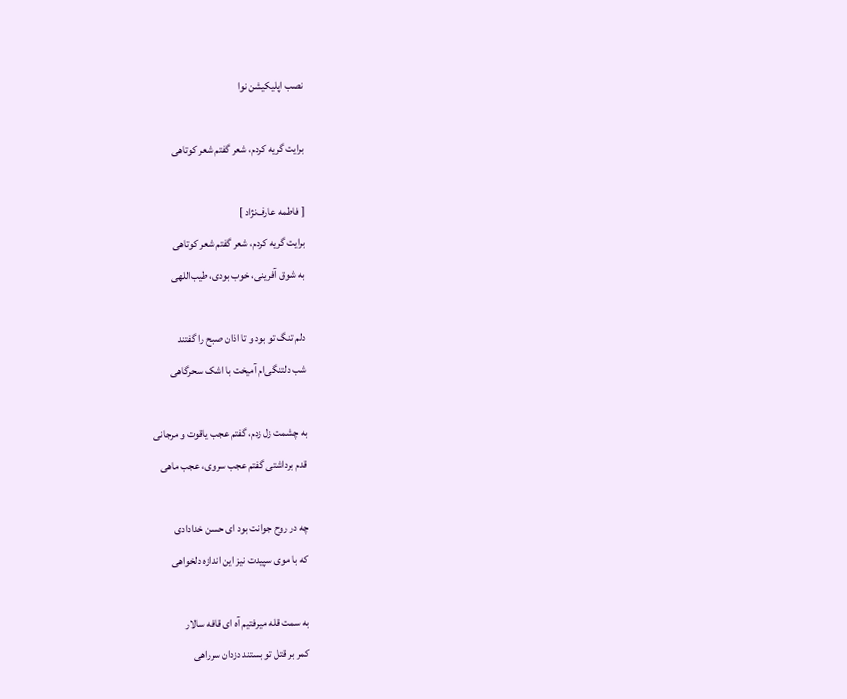نصب اپلیکیشن نوا

برایت گریه کردم، شعر گفتم شعر کوتاهی

[ فاطمه عارف‌نژاد ]
برایت گریه کردم، شعر گفتم شعر کوتاهی
به شوق آفرینی، خوب بودی، طیب‌اللهی

دلم تنگ تو بود و تا اذان صبح را گفتند
شب دلتنگی‌ام آمیخت با اشک سحرگاهی

به چشمت زل زدم، گفتم عجب یاقوت و مرجانی
قدم برداشتی گفتم عجب سروی، عجب ماهی

چه در روح جوانت بود ای حسن خدادادی
که با موی سپیدت نیز این اندازه دلخواهی

به سمت قله میرفتیم آه ای قافه سالار
کمر بر قتل تو بستند دزدان سرراهی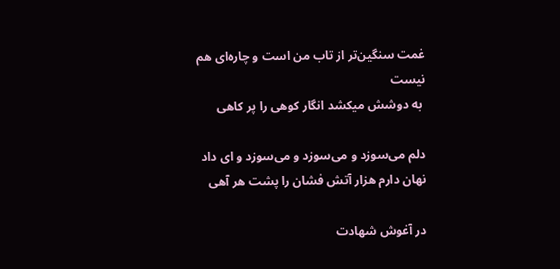غمت سنگین‌تر از تاب من است و چاره‌ای هم نیست
 به دوشش میکشد انگار کوهی را پر کاهی

دلم می‌سوزد و می‌سوزد و می‌سوزد و ای داد
نهان دارم هزار آتش فشان را پشت هر آهی

در آغوش شهادت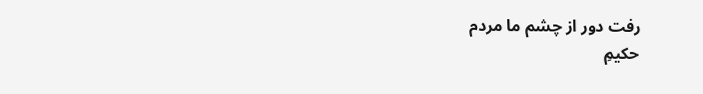رفت دور از چشم ما مردم
حکیمِ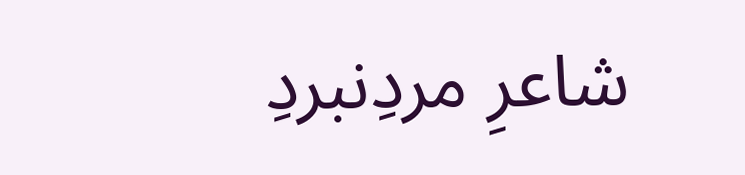شاعرِ مردِنبردِ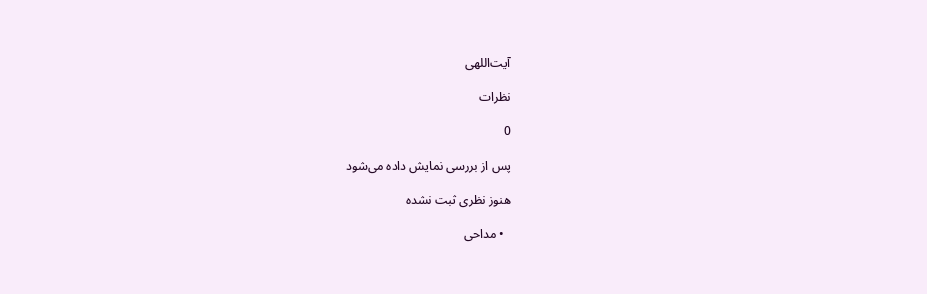آیت‌اللهی

نظرات

0

پس از بررسی نمایش داده می‌شود

هنوز نظری ثبت نشده

  • مداحی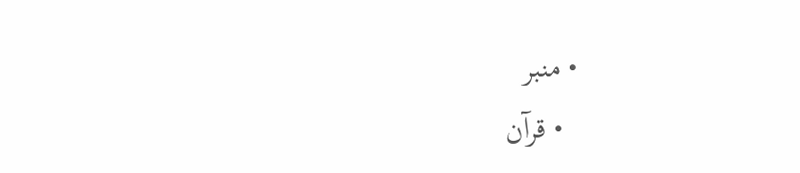• منبر
  • قرآن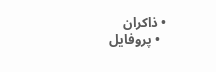• ذاکران
  • پروفایل